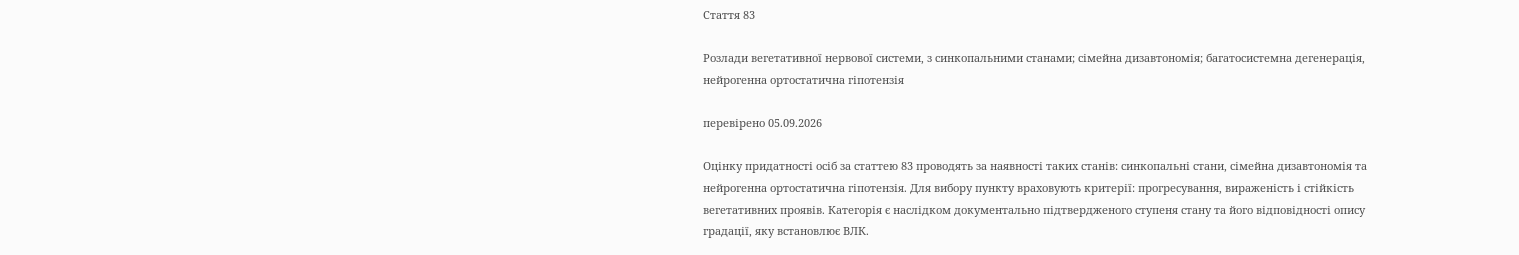Стаття 83

Розлади вегетативної нервової системи, з синкопальними станами; сімейна дизавтономія; багатосистемна дегенерація, нейрогенна ортостатична гіпотензія

перевірено 05.09.2026

Оцінку придатності осіб за статтею 83 проводять за наявності таких станів: синкопальні стани, сімейна дизавтономія та нейрогенна ортостатична гіпотензія. Для вибору пункту враховують критерії: прогресування, вираженість і стійкість вегетативних проявів. Категорія є наслідком документально підтвердженого ступеня стану та його відповідності опису градації, яку встановлює ВЛК.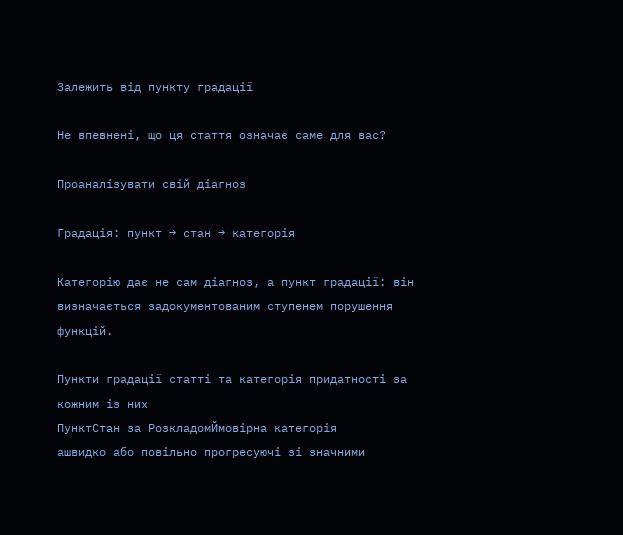Залежить від пункту градації

Не впевнені, що ця стаття означає саме для вас?

Проаналізувати свій діагноз

Градація: пункт → стан → категорія

Категорію дає не сам діагноз, а пункт градації: він визначається задокументованим ступенем порушення функцій.

Пункти градації статті та категорія придатності за кожним із них
ПунктСтан за РозкладомЙмовірна категорія
ашвидко або повільно прогресуючі зі значними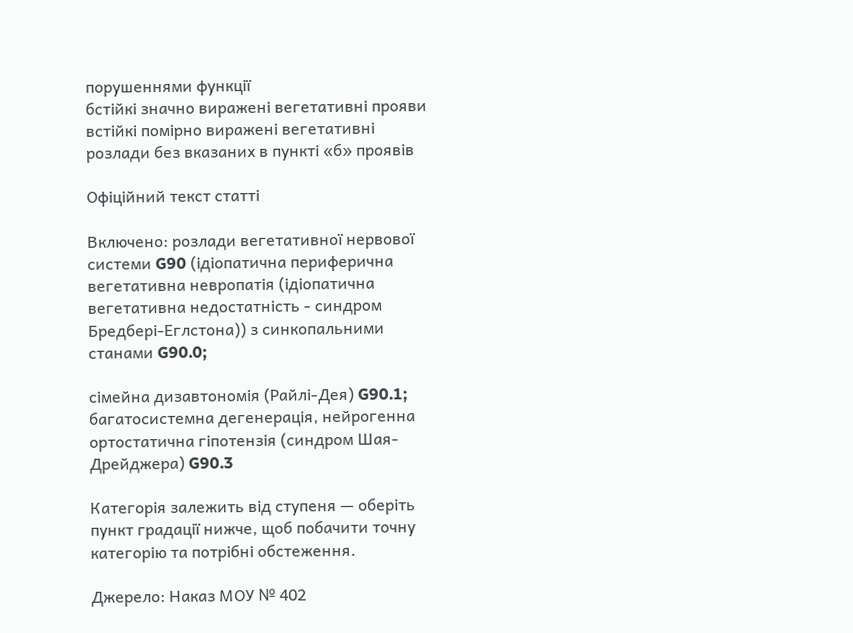порушеннями функції
бстійкі значно виражені вегетативні прояви
встійкі помірно виражені вегетативні розлади без вказаних в пункті «б» проявів

Офіційний текст статті

Включено: розлади вегетативної нервової системи G90 (ідіопатична периферична вегетативна невропатія (ідіопатична вегетативна недостатність - синдром Бредбері-Еглстона)) з синкопальними станами G90.0;

сімейна дизавтономія (Райлі-Дея) G90.1; багатосистемна дегенерація, нейрогенна ортостатична гіпотензія (синдром Шая-Дрейджера) G90.3

Категорія залежить від ступеня — оберіть пункт градації нижче, щоб побачити точну категорію та потрібні обстеження.

Джерело: Наказ МОУ № 402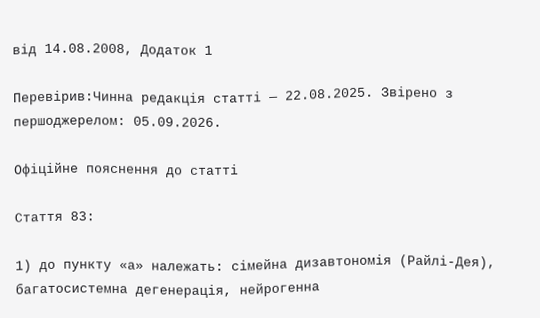від 14.08.2008, Додаток 1

Перевірив:Чинна редакція статті — 22.08.2025. Звірено з першоджерелом: 05.09.2026.

Офіційне пояснення до статті

Стаття 83:

1) до пункту «а» належать: сімейна дизавтономія (Райлі-Дея), багатосистемна дегенерація, нейрогенна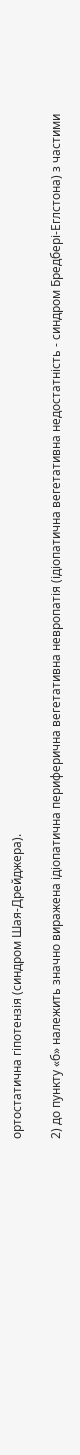ортостатична гіпотензія (синдром Шая-Дрейджера).

2) до пункту «б» належить значно виражена ідіопатична периферична вегетативна невропатія (ідіопатична вегетативна недостатність - синдром Бредбері-Еглстона) з частими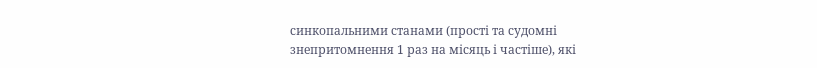синкопальними станами (прості та судомні знепритомнення 1 раз на місяць і частіше), які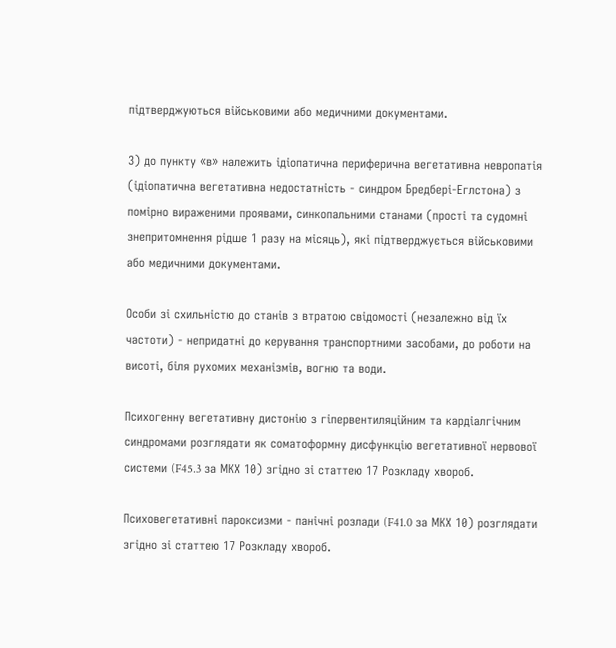підтверджуються військовими або медичними документами.

3) до пункту «в» належить ідіопатична периферична вегетативна невропатія (ідіопатична вегетативна недостатність - синдром Бредбері-Еглстона) з помірно вираженими проявами, синкопальними станами (прості та судомні знепритомнення рідше 1 разу на місяць), які підтверджується військовими або медичними документами.

Особи зі схильністю до станів з втратою свідомості (незалежно від їх частоти) - непридатні до керування транспортними засобами, до роботи на висоті, біля рухомих механізмів, вогню та води.

Психогенну вегетативну дистонію з гіпервентиляційним та кардіалгічним синдромами розглядати як соматоформну дисфункцію вегетативної нервової системи (F45.3 за МКХ 10) згідно зі статтею 17 Розкладу хвороб.

Психовегетативні пароксизми - панічні розлади (F41.0 за МКХ 10) розглядати згідно зі статтею 17 Розкладу хвороб.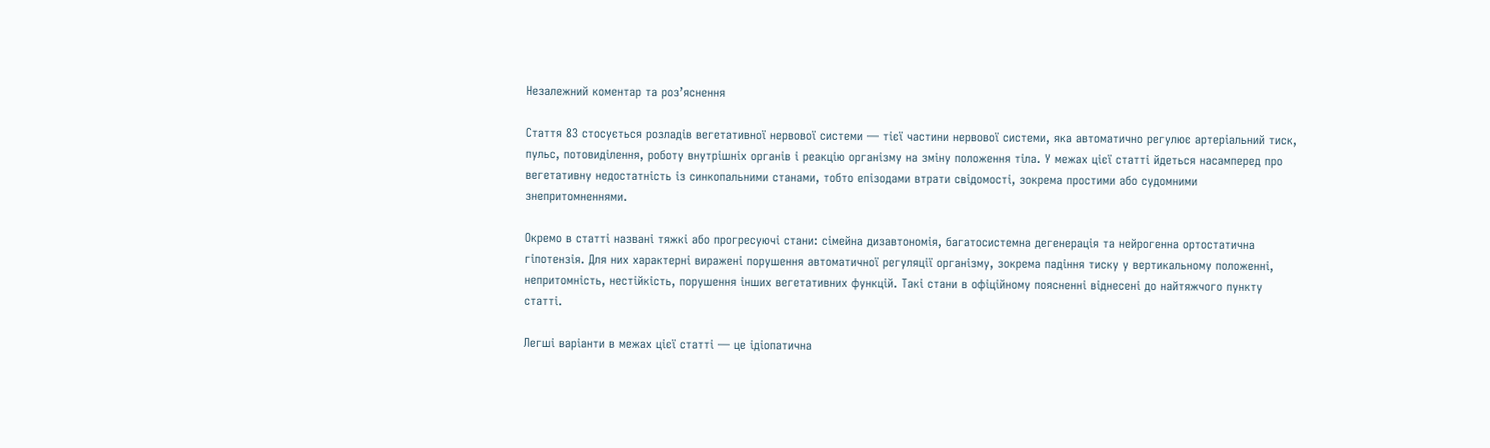Незалежний коментар та роз’яснення

Стаття 83 стосується розладів вегетативної нервової системи — тієї частини нервової системи, яка автоматично регулює артеріальний тиск, пульс, потовиділення, роботу внутрішніх органів і реакцію організму на зміну положення тіла. У межах цієї статті йдеться насамперед про вегетативну недостатність із синкопальними станами, тобто епізодами втрати свідомості, зокрема простими або судомними знепритомненнями.

Окремо в статті названі тяжкі або прогресуючі стани: сімейна дизавтономія, багатосистемна дегенерація та нейрогенна ортостатична гіпотензія. Для них характерні виражені порушення автоматичної регуляції організму, зокрема падіння тиску у вертикальному положенні, непритомність, нестійкість, порушення інших вегетативних функцій. Такі стани в офіційному поясненні віднесені до найтяжчого пункту статті.

Легші варіанти в межах цієї статті — це ідіопатична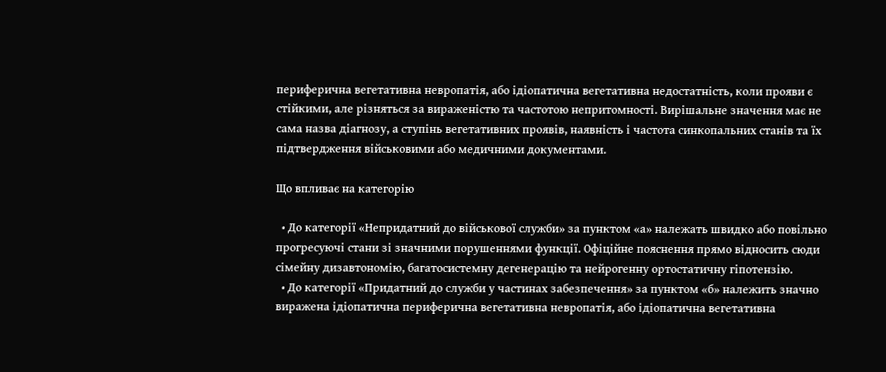периферична вегетативна невропатія, або ідіопатична вегетативна недостатність, коли прояви є стійкими, але різняться за вираженістю та частотою непритомності. Вирішальне значення має не сама назва діагнозу, а ступінь вегетативних проявів, наявність і частота синкопальних станів та їх підтвердження військовими або медичними документами.

Що впливає на категорію

  • До категорії «Непридатний до військової служби» за пунктом «а» належать швидко або повільно прогресуючі стани зі значними порушеннями функції. Офіційне пояснення прямо відносить сюди сімейну дизавтономію, багатосистемну дегенерацію та нейрогенну ортостатичну гіпотензію.
  • До категорії «Придатний до служби у частинах забезпечення» за пунктом «б» належить значно виражена ідіопатична периферична вегетативна невропатія, або ідіопатична вегетативна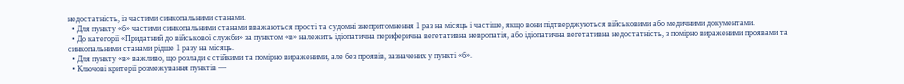недостатність, із частими синкопальними станами.
  • Для пункту «б» частими синкопальними станами вважаються прості та судомні знепритомнення 1 раз на місяць і частіше, якщо вони підтверджуються військовими або медичними документами.
  • До категорії «Придатний до військової служби» за пунктом «в» належить ідіопатична периферична вегетативна невропатія, або ідіопатична вегетативна недостатність, з помірно вираженими проявами та синкопальними станами рідше 1 разу на місяць.
  • Для пункту «в» важливо, що розлади є стійкими та помірно вираженими, але без проявів, зазначених у пункті «б».
  • Ключові критерії розмежування пунктів —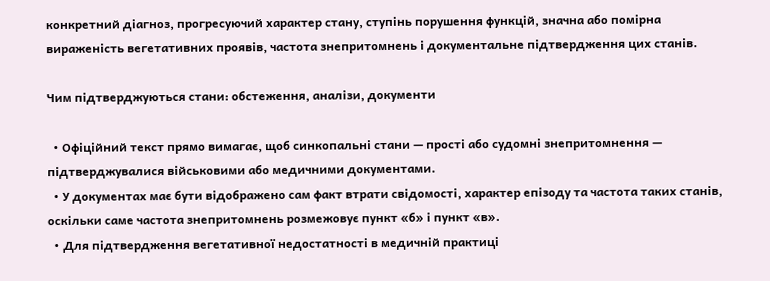конкретний діагноз, прогресуючий характер стану, ступінь порушення функцій, значна або помірна вираженість вегетативних проявів, частота знепритомнень і документальне підтвердження цих станів.

Чим підтверджуються стани: обстеження, аналізи, документи

  • Офіційний текст прямо вимагає, щоб синкопальні стани — прості або судомні знепритомнення — підтверджувалися військовими або медичними документами.
  • У документах має бути відображено сам факт втрати свідомості, характер епізоду та частота таких станів, оскільки саме частота знепритомнень розмежовує пункт «б» і пункт «в».
  • Для підтвердження вегетативної недостатності в медичній практиці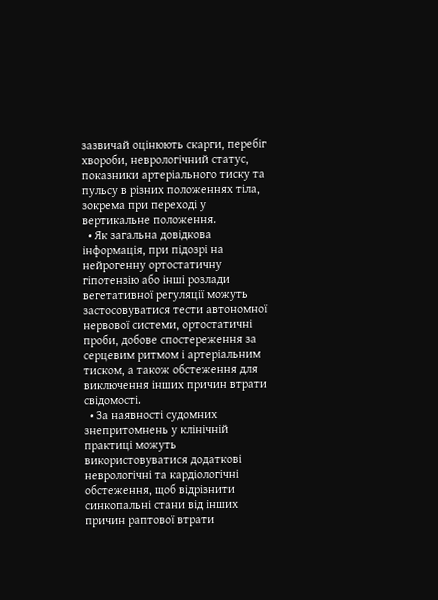зазвичай оцінюють скарги, перебіг хвороби, неврологічний статус, показники артеріального тиску та пульсу в різних положеннях тіла, зокрема при переході у вертикальне положення.
  • Як загальна довідкова інформація, при підозрі на нейрогенну ортостатичну гіпотензію або інші розлади вегетативної регуляції можуть застосовуватися тести автономної нервової системи, ортостатичні проби, добове спостереження за серцевим ритмом і артеріальним тиском, а також обстеження для виключення інших причин втрати свідомості.
  • За наявності судомних знепритомнень у клінічній практиці можуть використовуватися додаткові неврологічні та кардіологічні обстеження, щоб відрізнити синкопальні стани від інших причин раптової втрати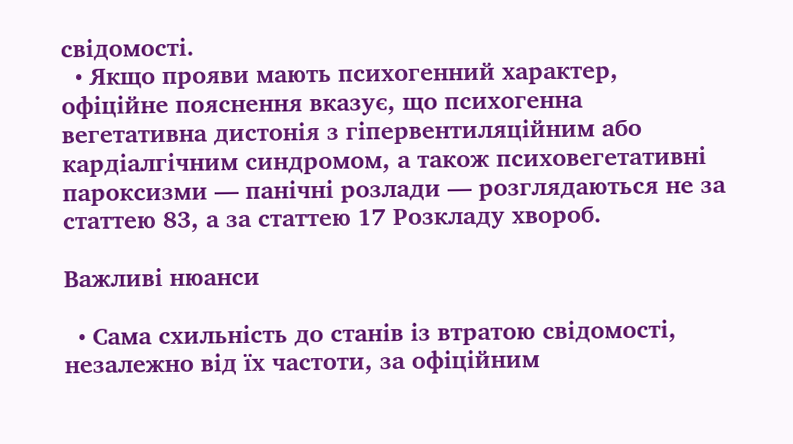свідомості.
  • Якщо прояви мають психогенний характер, офіційне пояснення вказує, що психогенна вегетативна дистонія з гіпервентиляційним або кардіалгічним синдромом, а також психовегетативні пароксизми — панічні розлади — розглядаються не за статтею 83, а за статтею 17 Розкладу хвороб.

Важливі нюанси

  • Сама схильність до станів із втратою свідомості, незалежно від їх частоти, за офіційним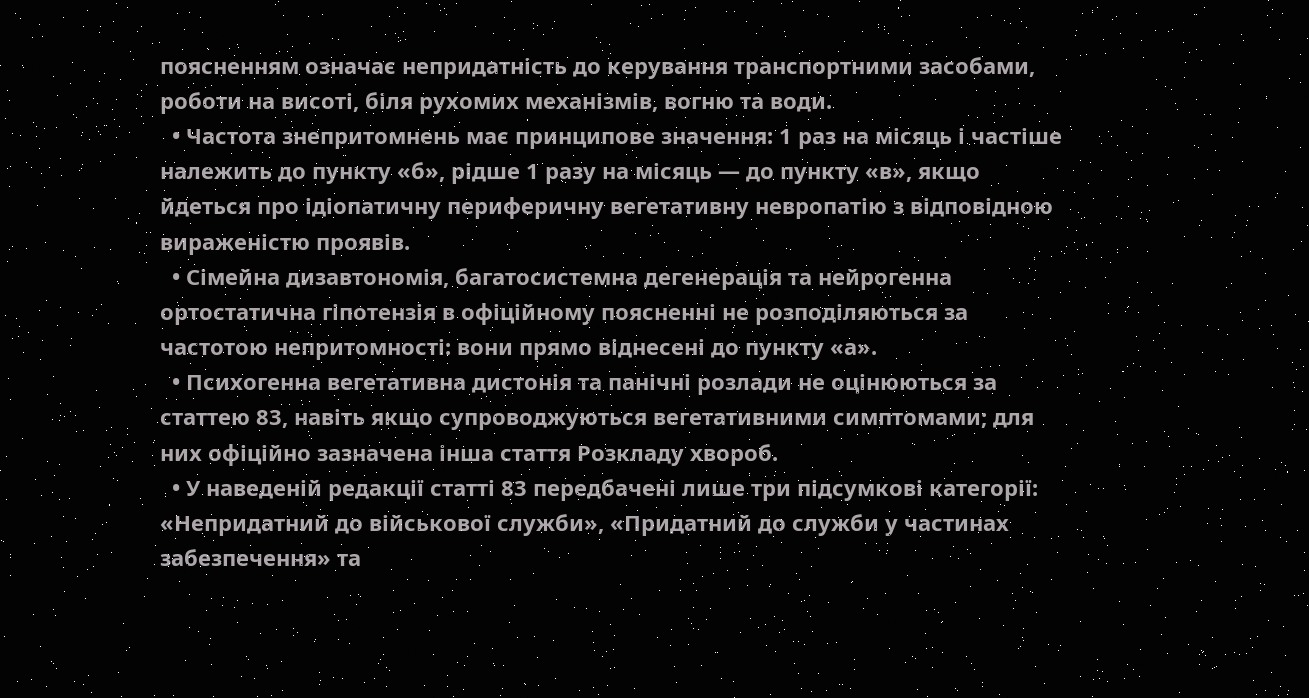поясненням означає непридатність до керування транспортними засобами, роботи на висоті, біля рухомих механізмів, вогню та води.
  • Частота знепритомнень має принципове значення: 1 раз на місяць і частіше належить до пункту «б», рідше 1 разу на місяць — до пункту «в», якщо йдеться про ідіопатичну периферичну вегетативну невропатію з відповідною вираженістю проявів.
  • Сімейна дизавтономія, багатосистемна дегенерація та нейрогенна ортостатична гіпотензія в офіційному поясненні не розподіляються за частотою непритомності: вони прямо віднесені до пункту «а».
  • Психогенна вегетативна дистонія та панічні розлади не оцінюються за статтею 83, навіть якщо супроводжуються вегетативними симптомами; для них офіційно зазначена інша стаття Розкладу хвороб.
  • У наведеній редакції статті 83 передбачені лише три підсумкові категорії: «Непридатний до військової служби», «Придатний до служби у частинах забезпечення» та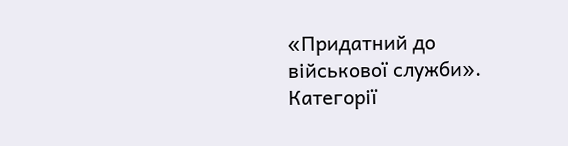«Придатний до військової служби». Категорії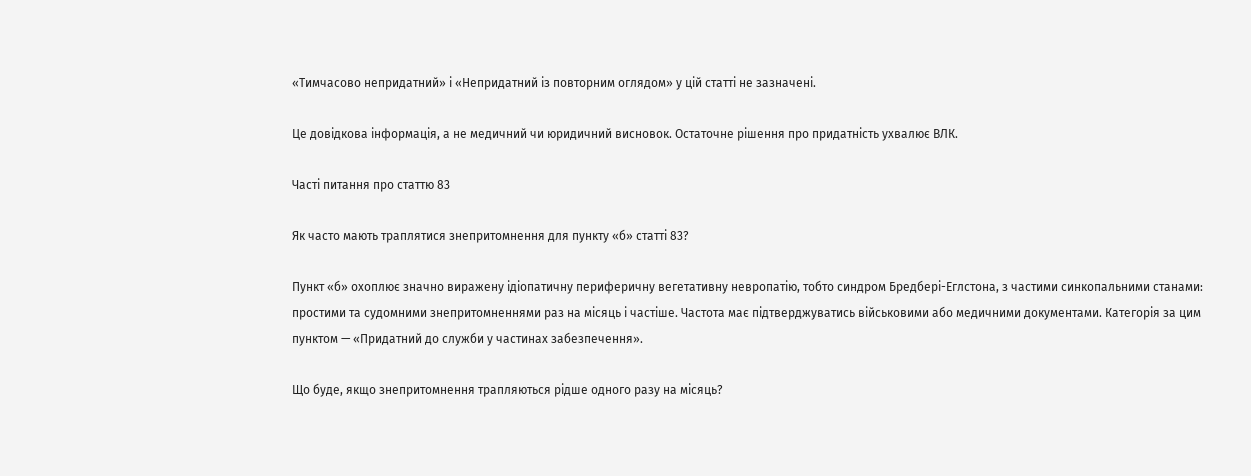«Тимчасово непридатний» і «Непридатний із повторним оглядом» у цій статті не зазначені.

Це довідкова інформація, а не медичний чи юридичний висновок. Остаточне рішення про придатність ухвалює ВЛК.

Часті питання про статтю 83

Як часто мають траплятися знепритомнення для пункту «б» статті 83?

Пункт «б» охоплює значно виражену ідіопатичну периферичну вегетативну невропатію, тобто синдром Бредбері-Еглстона, з частими синкопальними станами: простими та судомними знепритомненнями раз на місяць і частіше. Частота має підтверджуватись військовими або медичними документами. Категорія за цим пунктом — «Придатний до служби у частинах забезпечення».

Що буде, якщо знепритомнення трапляються рідше одного разу на місяць?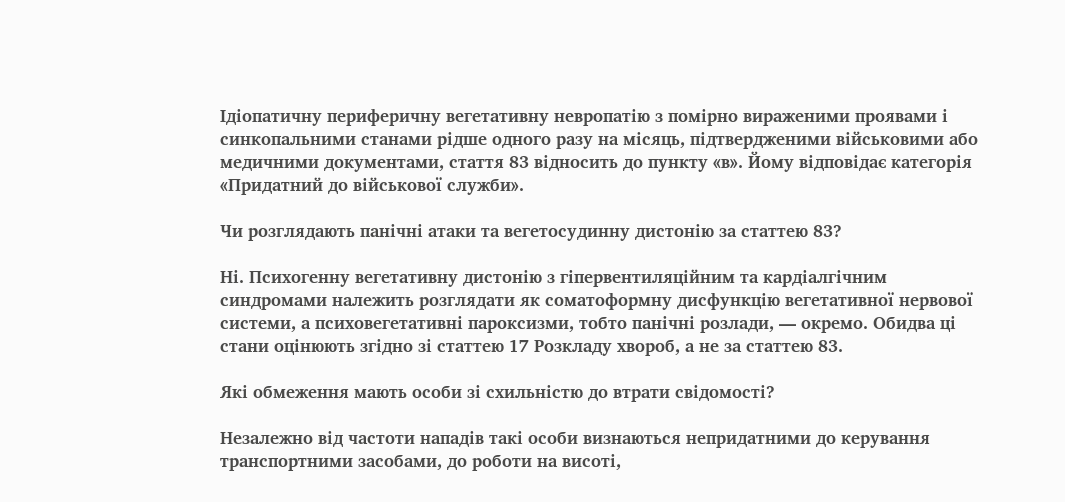Ідіопатичну периферичну вегетативну невропатію з помірно вираженими проявами і синкопальними станами рідше одного разу на місяць, підтвердженими військовими або медичними документами, стаття 83 відносить до пункту «в». Йому відповідає категорія «Придатний до військової служби».

Чи розглядають панічні атаки та вегетосудинну дистонію за статтею 83?

Ні. Психогенну вегетативну дистонію з гіпервентиляційним та кардіалгічним синдромами належить розглядати як соматоформну дисфункцію вегетативної нервової системи, а психовегетативні пароксизми, тобто панічні розлади, — окремо. Обидва ці стани оцінюють згідно зі статтею 17 Розкладу хвороб, а не за статтею 83.

Які обмеження мають особи зі схильністю до втрати свідомості?

Незалежно від частоти нападів такі особи визнаються непридатними до керування транспортними засобами, до роботи на висоті,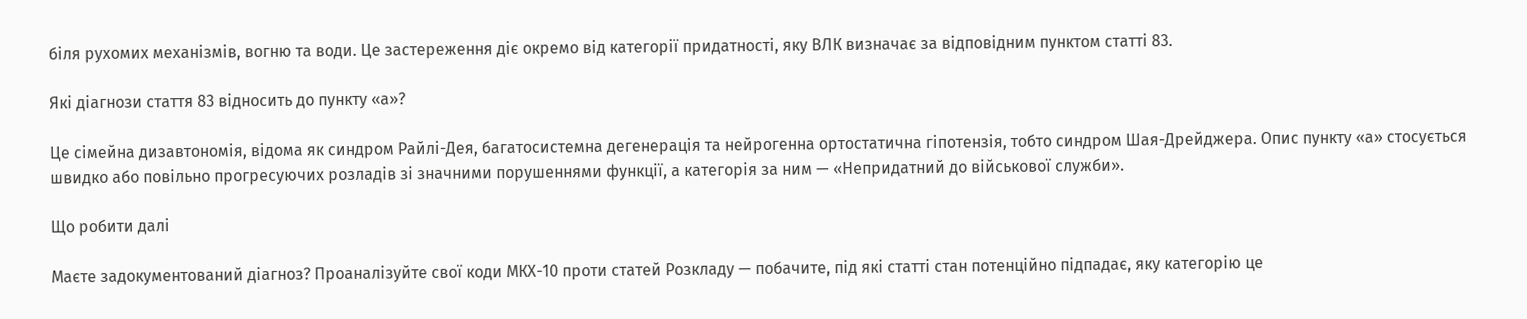біля рухомих механізмів, вогню та води. Це застереження діє окремо від категорії придатності, яку ВЛК визначає за відповідним пунктом статті 83.

Які діагнози стаття 83 відносить до пункту «а»?

Це сімейна дизавтономія, відома як синдром Райлі-Дея, багатосистемна дегенерація та нейрогенна ортостатична гіпотензія, тобто синдром Шая-Дрейджера. Опис пункту «а» стосується швидко або повільно прогресуючих розладів зі значними порушеннями функції, а категорія за ним — «Непридатний до військової служби».

Що робити далі

Маєте задокументований діагноз? Проаналізуйте свої коди МКХ-10 проти статей Розкладу — побачите, під які статті стан потенційно підпадає, яку категорію це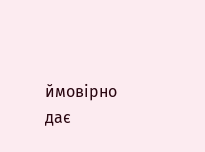ймовірно дає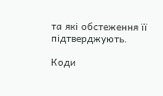та які обстеження її підтверджують.

Коди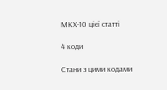МКХ-10 цієї статті

4 коди

Стани з цими кодами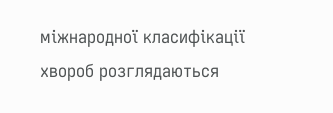міжнародної класифікації хвороб розглядаються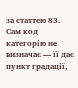за статтею 83. Сам код категорію не визначає — її дає пункт градації,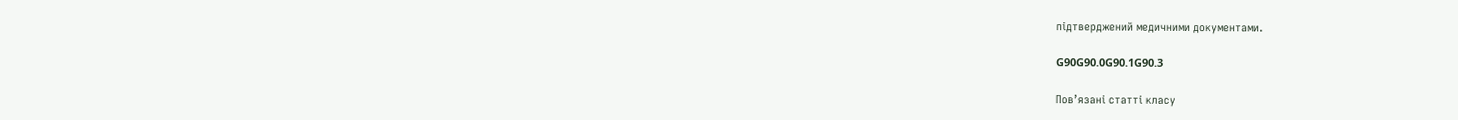підтверджений медичними документами.

G90G90.0G90.1G90.3

Пов’язані статті класу